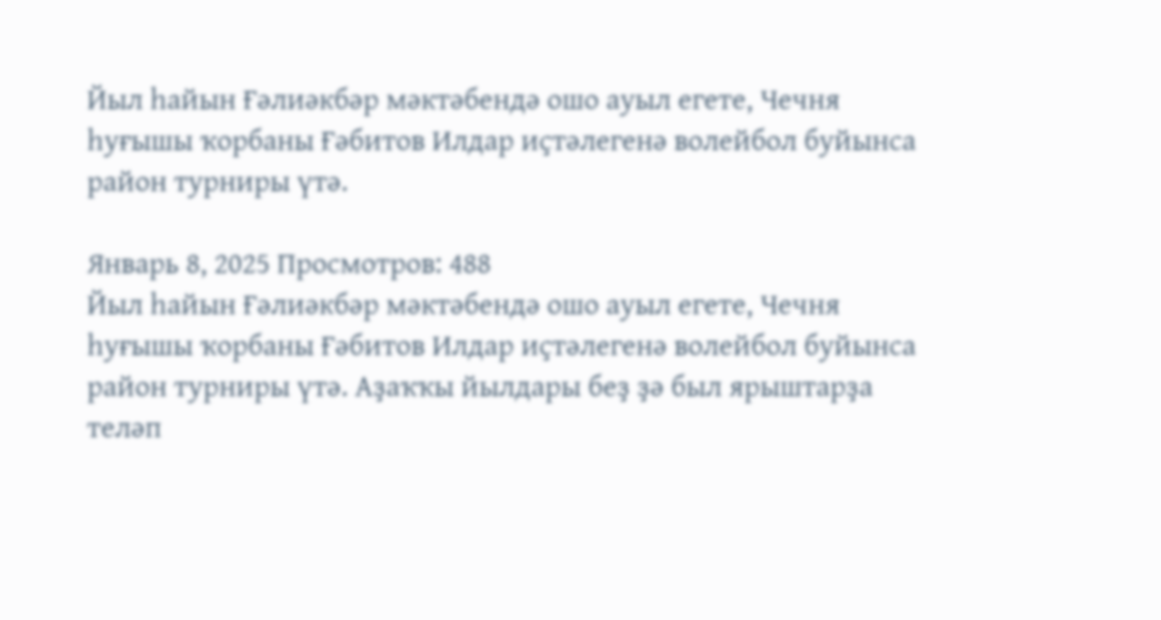Йыл һайын Ғәлиәкбәр мәктәбендә ошо ауыл егете, Чечня һуғышы ҡорбаны Ғәбитов Илдар иҫтәлегенә волейбол буйынса район турниры үтә.

Январь 8, 2025 Просмотров: 488
Йыл һайын Ғәлиәкбәр мәктәбендә ошо ауыл егете, Чечня һуғышы ҡорбаны Ғәбитов Илдар иҫтәлегенә волейбол буйынса район турниры үтә. Аҙаҡҡы йылдары беҙ ҙә был ярыштарҙа теләп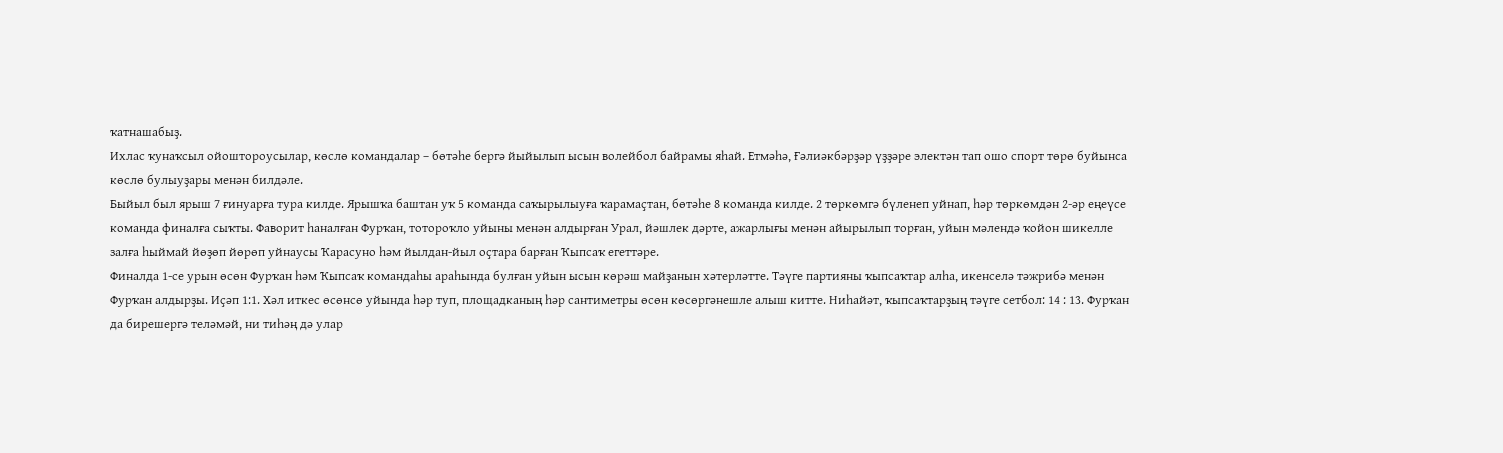ҡатнашабыҙ.
Ихлас ҡунаҡсыл ойоштороусылар, көслө командалар – бөтәһе бергә йыйылып ысын волейбол байрамы яһай. Етмәһә, Ғәлиәкбәрҙәр үҙҙәре электән тап ошо спорт төрө буйынса көслө булыуҙары менән билдәле.
Быйыл был ярыш 7 ғинуарға тура килде. Ярышҡа баштан уҡ 5 команда саҡырылыуға ҡарамаҫтан, бөтәһе 8 команда килде. 2 төркөмгә бүленеп уйнап, һәр төркөмдән 2-әр еңеүсе команда финалға сыҡты. Фаворит һаналған Фурҡан, тотороҡло уйыны менән алдырған Урал, йәшлек дәрте, ажарлығы менән айырылып торған, уйын мәлендә ҡойон шикелле залға һыймай йөҙөп йөрөп уйнаусы Ҡарасуно һәм йылдан-йыл оҫтара барған Ҡыпсаҡ егеттәре.
Финалда 1-се урын өсөн Фурҡан һәм Ҡыпсаҡ командаһы араһында булған уйын ысын көрәш майҙанын хәтерләтте. Тәүге партияны ҡыпсаҡтар алһа, икенселә тәжрибә менән Фурҡан алдырҙы. Иҫәп 1:1. Хәл иткес өсөнсө уйында һәр туп, площадканың һәр сантиметры өсөн көсөргәнешле алыш китте. Ниһайәт, ҡыпсаҡтарҙың тәүге сетбол: 14 : 13. Фурҡан да бирешергә теләмәй, ни тиһәң дә улар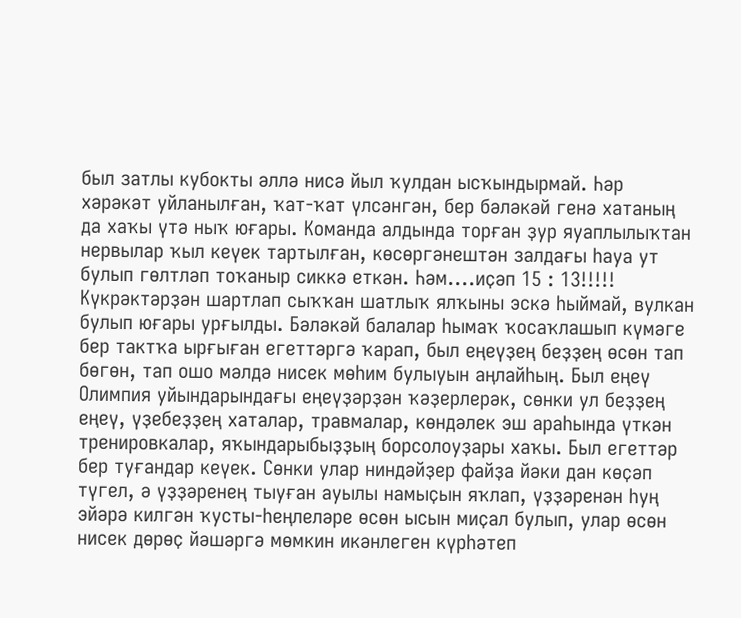был затлы кубокты әллә нисә йыл ҡулдан ысҡындырмай. Һәр хәрәкәт уйланылған, ҡат-ҡат үлсәнгән, бер бәләкәй генә хатаның да хаҡы үтә ныҡ юғары. Команда алдында торған ҙур яуаплылыҡтан нервылар ҡыл кеүек тартылған, көсөргәнештән залдағы һауа ут булып гөлтләп тоҡаныр сиккә еткән. Һәм....иҫәп 15 : 13!!!!! Күкрәктәрҙән шартлап сыҡҡан шатлыҡ ялҡыны эскә һыймай, вулкан булып юғары урғылды. Бәләкәй балалар һымаҡ ҡосаҡлашып күмәге бер тактҡа ырғыған егеттәргә ҡарап, был еңеүҙең беҙҙең өсөн тап бөгөн, тап ошо мәлдә нисек мөһим булыуын аңлайһың. Был еңеү Олимпия уйындарындағы еңеүҙәрҙән ҡәҙерлерәк, сөнки ул беҙҙең еңеү, үҙебеҙҙең хаталар, травмалар, көндәлек эш араһында үткән тренировкалар, яҡындарыбыҙҙың борсолоуҙары хаҡы. Был егеттәр бер туғандар кеүек. Сөнки улар ниндәйҙер файҙа йәки дан көҫәп түгел, ә үҙҙәренең тыуған ауылы намыҫын яҡлап, үҙҙәренән һуң эйәрә килгән ҡусты-һеңлеләре өсөн ысын миҫал булып, улар өсөн нисек дөрөҫ йәшәргә мөмкин икәнлеген күрһәтеп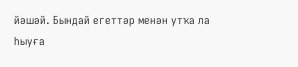йәшәй. Бындай егеттәр менән утҡа ла һыуға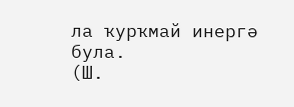ла ҡурҡмай инергә була.
(Ш.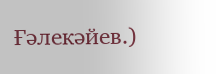Ғәлекәйев.)